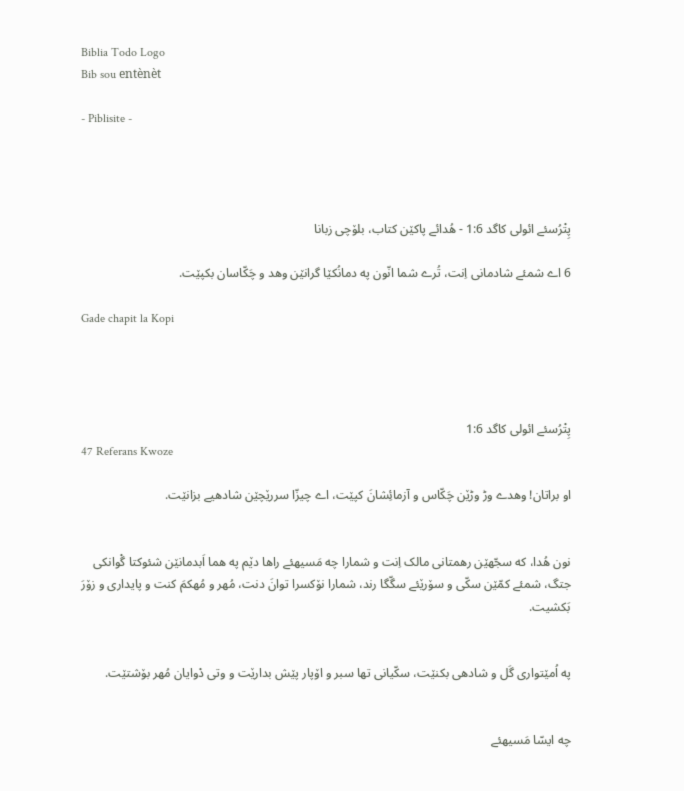Biblia Todo Logo
Bib sou entènèt

- Piblisite -




پِتْرُسئے ائولی کاگد 1:6 - هُدائے پاکێن کتاب، بلۆچی زبانا

6 اے شمئے شادمانی اِنت، تُرے شما انّون په دمانُکێا گرانێن وهد و چَکّاسان بکپێت.

Gade chapit la Kopi




پِتْرُسئے ائولی کاگد 1:6
47 Referans Kwoze

او براتان! وهدے وڑ وڑێن چَکّاس و آزمائِشانَ کپێت، اے چیزّا سررێچێن شادهیے بزانێت.


نون هُدا، که سجّهێن رهمتانی مالک اِنت و شمارا چه مَسیهئے راها دێم په هما اَبدمانێن شئوکتا گْوانکی جتگ، شمئے کمّێن سکّی و سۆرێئے سگّگا رند، شمارا نۆکسرا توانَ دنت، مُهر و مُهکمَ کنت و پایداری و زۆرَ بَکشیت.


په اُمێتواری گَل و شادهی بکنێت، سکّیانی تها سبر و اۆپار پێش بدارێت و وتی دْوایان مُهر بۆشتێت.


چه ایسّا مَسیهئے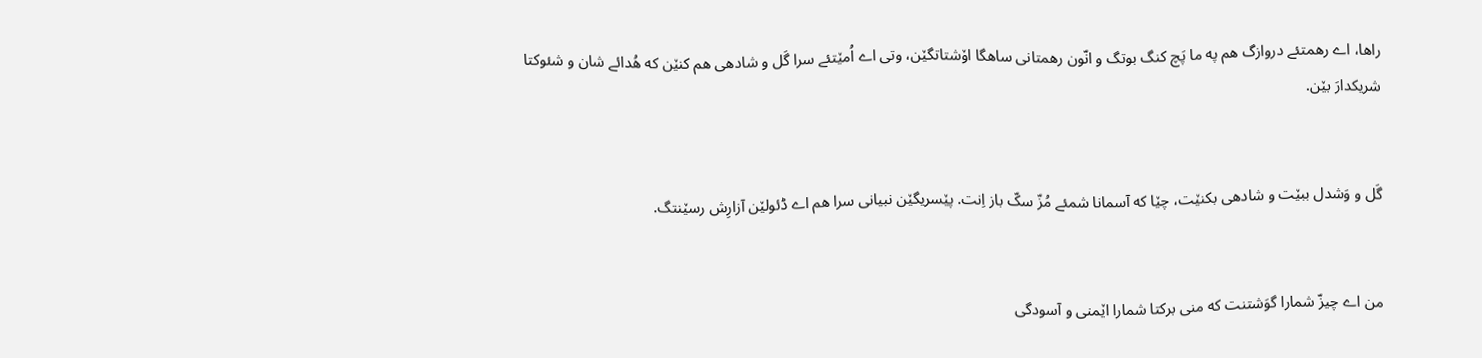راها، اے رهمتئے دروازگ هم په ما پَچ کنگ بوتگ و انّون رهمتانی ساهگا اۆشتاتگێن، وتی اے اُمێتئے سرا گَل و شادهی هم کنێن که هُدائے شان و شئوکتا شریکدارَ بێن.


گَل و وَشدل ببێت و شادهی بکنێت، چێا که آسمانا شمئے مُزّ سکّ باز اِنت. پێسریگێن نبیانی سرا هم اے ڈئولێن آزارِش رسێنتگ.


من اے چیزّ شمارا گوَشتنت که منی برکتا شمارا اێمنی و آسودگی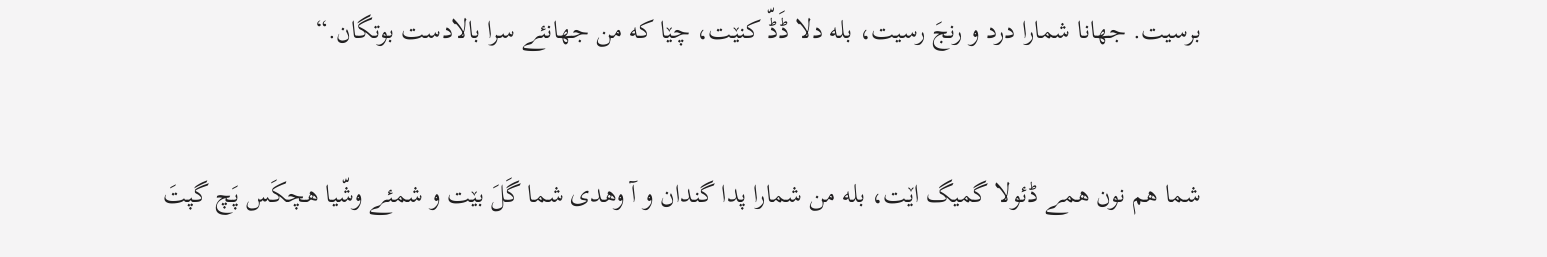برسیت. جهانا شمارا درد و رنجَ رسیت، بله دلا ڈَڈّ کنێت، چێا که من جهانئے سرا بالادست بوتگان.“


شما هم نون همے ڈئولا گمیگ اێت، بله من شمارا پدا گندان و آ وهدی شما گَلَ بێت و شمئے وشّیا هچکَس پَچ گپتَ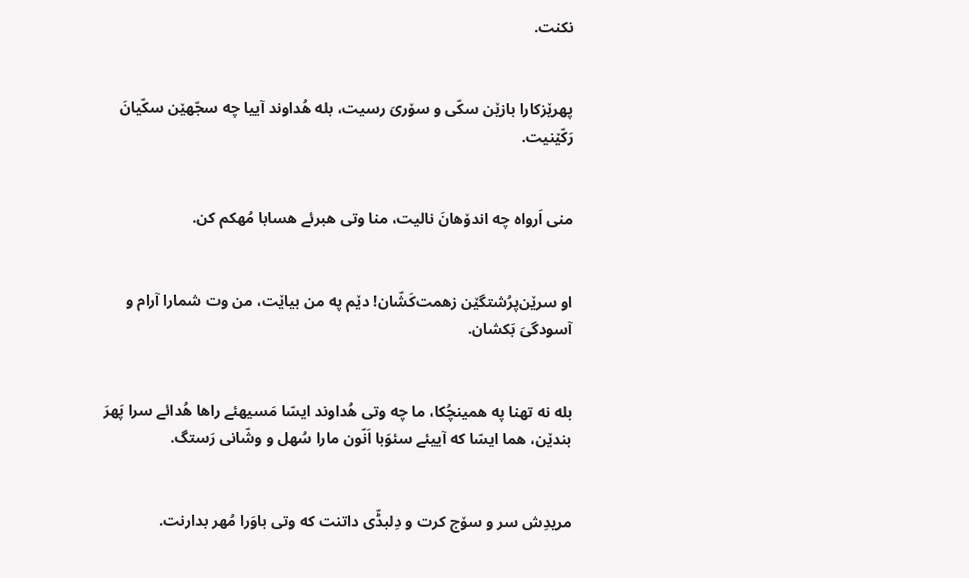نکنت.


پهرێزکارا بازێن سکّی و سۆریَ رسیت، بله هُداوند آییا چه سجّهێن سکّیانَ رَکّێنیت.


منی اَرواه چه اندۆهانَ نالیت، منا وتی هبرئے هسابا مُهکم کن.


او سرێن‌پرُشتگێن زهمت‌کَشّان! دێم په من بیاێت، من وت شمارا آرام و آسودگیَ بَکشان.


بله نه تهنا په همینچُکا، ما چه وتی هُداوند ایسّا مَسیهئے راها هُدائے سرا پَهرَ بندێن، هما ایسّا که آییئے سئوَبا اَنّون مارا سُهل و وشّانی رَستگ.


مریدِش سر و سۆج کرت و دِلبڈّی داتنت که وتی باوَرا مُهر بدارنت.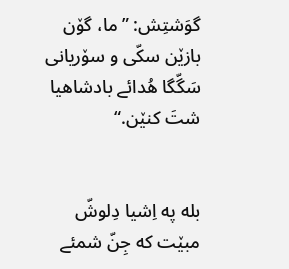گوَشتِش: ”ما، گۆن بازێن سکّی و سۆریانی سَگّگا هُدائے بادشاهیا شتَ کنێن.“


بله په اِشیا دِلوشّ مبێت که جِنّ شمئے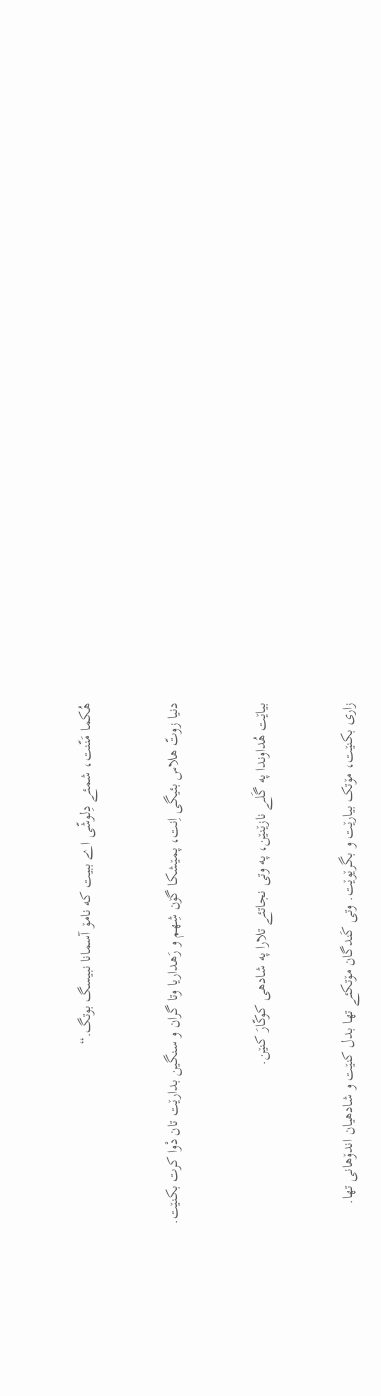هُکما مَنّنت، شمئے دِلوشّی اے ببیت که نامۆ آسمانا نبیسگ بوتگ.“


دنیا زوتّ هلاس بئیگی اِنت، پمێشکا گۆن شِهم و رَهداریا وتا گران و سنگین بدارێت تان دْوا کرت بکنێت.


بیاێت هُداوندا په گَلے نازێنێن، په وتی نجاتئے تلارا په شادهی کوکّارَ کنێن.


زاری بکنێت، مۆتک بیارێت و بگرێوێت. وتی کَندگان مۆتکئے تها بدل کنێت و شادهیان اندۆهانی تها.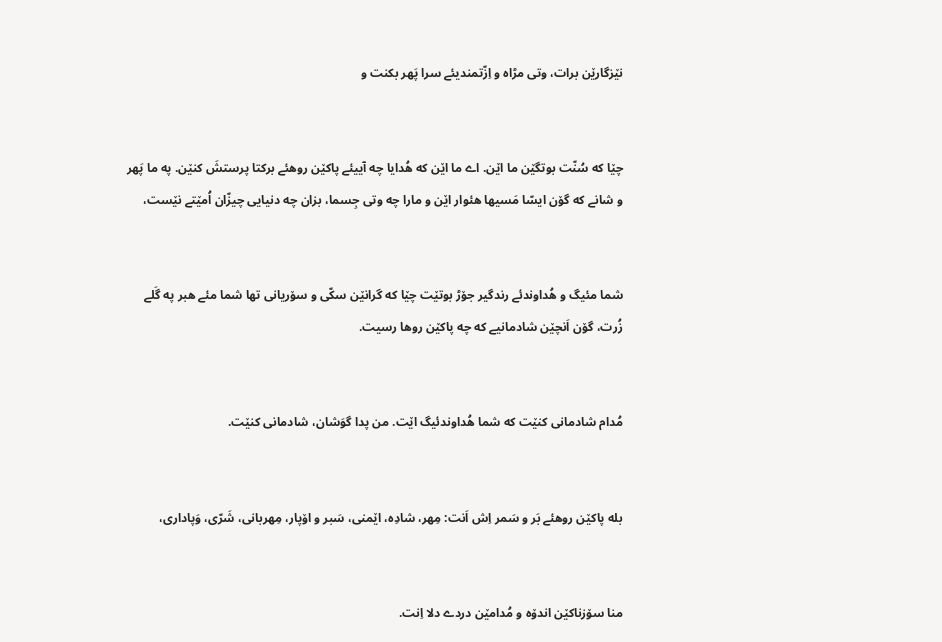نێزگارێن برات، وتی مڑاه و اِزّتمندیئے سرا پَهر بکنت و


چێا که سُنّت بوتگێن ما اێن. اے ما اێن که هُدایا چه آییئے پاکێن روهئے برکتا پرستشَ کنێن. په ما پَهر و شانے که گۆن ایسّا مَسیها هئوار اێن و مارا چه وتی جِسما، بزان چه دنیایی چیزّان اُمێتے نێست،


شما مئیگ و هُداوندئے رندگیر جۆڑ بوتێت چێا که گرانێن سکّی و سۆریانی تها شما مئے هبر په گَلے زُرت، گۆن اَنچێن شادمانیے که چه پاکێن روها رسیت.


مُدام شادمانی کنێت که شما هُداوندئیگ اێت. من پدا گوَشان، شادمانی کنێت.


بله پاکێن روهئے بَر و سَمر اِش اَنت: مِهر، شادِه، اێمنی، سَبر و اۆپار، مِهربانی، شَرّی، وَپاداری،


منا سۆزناکێن اندۆه و مُدامێن دردے دلا اِنت.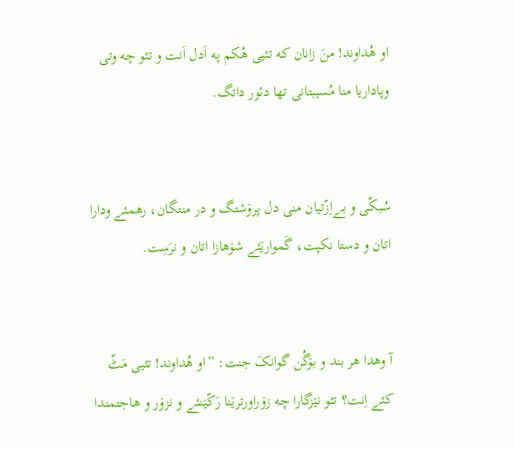او هُداوند! منَ زانان که تئیی هُکم په اَدل اَنت و تئو چه وتی وپاداریا منا مُسیبتانی تها دئور داتگ.


سُبکّی و بےاِزّتیان منی دل پرۆشتگ و در منتگان، رهمئے ودارا اتان و دستا نکپت، گَموارێئے شۆهازا اتان و نرَسِت.


آ وهدا هر بند و بۆگُن گوانکَ جنت: ”او هُداوند! تئیی مَٹّ کئے اِنت؟ تئو نێزگارا چه زۆراورترێنا رَکّێنئے و نزۆر و هاجتمندا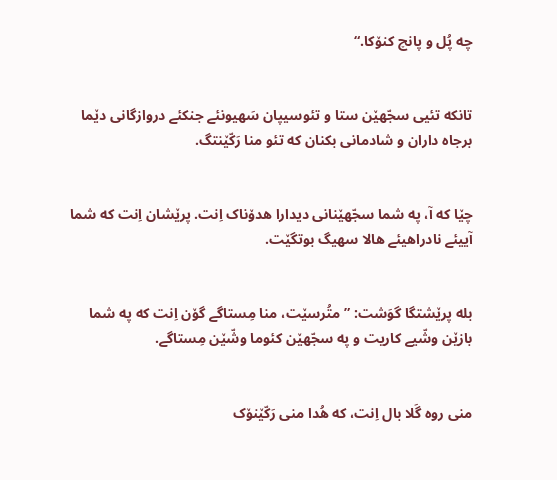چه پُل و پانچ کنۆکا.“


تانکه تئیی سجّهێن ستا و تئوسیپان سَهیونئے جنکئے دروازگانی دێما برجاه داران و شادمانی بکنان که تئو منا رَکّێنتگ.


چێا که آ، په شما سجّهێنانی دیدارا هدۆناک اِنت. پرێشان اِنت که شما آییئے نادراهیئے هالا سهیگ بوتگێت.


بله پرێشتگا گوَشت: ”متُرسێت، منا مِستاگے گۆن اِنت که په شما بازێن وشّیے کاریت و په سجّهێن کئوما وشّێن مِستاگے.


منی روه گَلا بال اِنت، که هُدا منی رَکّێنۆک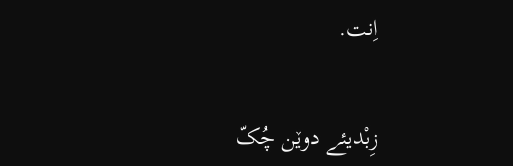اِنت.


زِبْدیئے دوێن چُکّ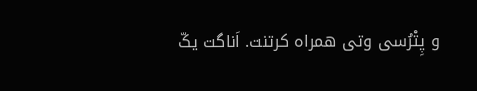و پِتْرُسی وتی همراه کرتنت. اَناگت یکّ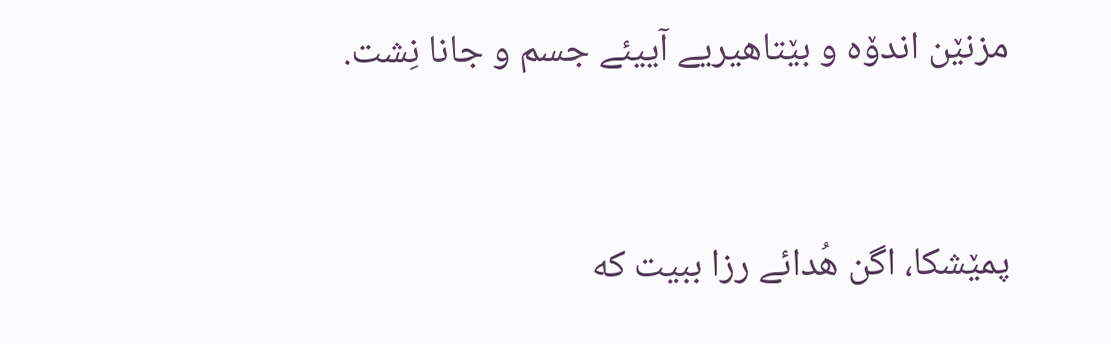مزنێن اندۆه و بێتاهیریے آییئے جسم و جانا نِشت.


پمێشکا، اگن هُدائے رزا ببیت که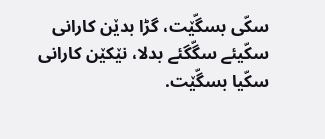سکّی بسگّێت، گڑا بدێن کارانی سکّیئے سگّگئے بدلا، نێکێن کارانی سکّیا بسگّێت.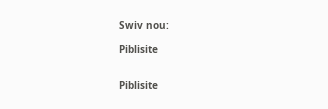Swiv nou:

Piblisite


Piblisite